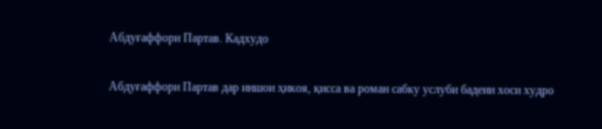Абдуғаффори Партав. Кадхудо

Абдуғаффори Партав дар иншои ҳикоя, қисса ва роман сабку услуби бадеии хоси худро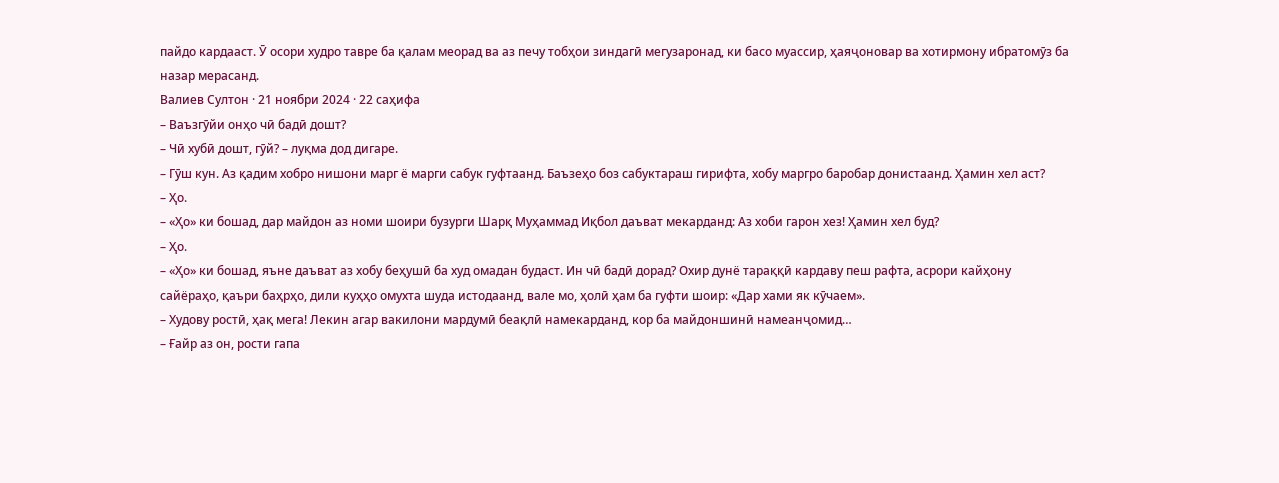пайдо кардааст. Ӯ осори худро тавре ба қалам меорад ва аз печу тобҳои зиндагӣ мегузаронад, ки басо муассир, ҳаяҷоновар ва хотирмону ибратомӯз ба назар мерасанд.
Валиев Султон · 21 ноябри 2024 · 22 саҳифа
– Ваъзгӯйи онҳо чӣ бадӣ дошт?
– Чӣ хубӣ дошт, гӯй? – луқма дод дигаре.
– Гӯш кун. Аз қадим хобро нишони марг ё марги сабук гуфтаанд. Баъзеҳо боз сабуктараш гирифта, хобу маргро баробар донистаанд. Ҳамин хел аст?
– Ҳо.
– «Ҳо» ки бошад, дар майдон аз номи шоири бузурги Шарқ Муҳаммад Иқбол даъват мекарданд: Аз хоби гарон хез! Ҳамин хел буд?
– Ҳо.
– «Ҳо» ки бошад, яъне даъват аз хобу беҳушӣ ба худ омадан будаст. Ин чӣ бадӣ дорад? Охир дунё тараққӣ кардаву пеш рафта, асрори кайҳону сайёраҳо, қаъри баҳрҳо, дили куҳҳо омухта шуда истодаанд, вале мо, ҳолӣ ҳам ба гуфти шоир: «Дар хами як кӯчаем».
– Худову ростӣ, ҳақ мега! Лекин агар вакилони мардумӣ беақлӣ намекарданд, кор ба майдоншинӣ намеанҷомид…
– Ғайр аз он, рости гапа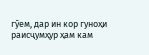гӯем, дар ин кор гуноҳи раисҷумҳур ҳам кам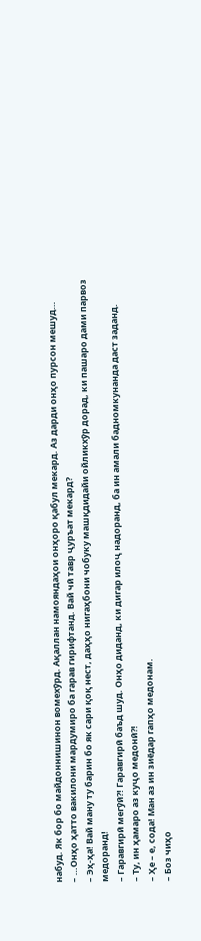набуд. Як бор бо майдоннишинон вомехӯрд. Ақаллан намояндаҳои онҳоро қабул мекард. Аз дарди онҳо пурсон мешуд…
– …Онҳо ҳатто вакилони мардумиро ба гарав гирифтанд. Вай чӣ тавр ҷуръат мекард?
– Эҳ-ҳа! Вай ману ту барин бо як сари қоқ нест, даҳҳо нигаҳбони чобуку машқдидайи ойликхӯр дорад, ки пашаро дами парвоз медоранд!
– Гаравгирӣ мегӯӣ?! Гаравгирӣ баъд шуд. Онҳо диданд, ки дигар илоҷ надоранд, ба ин амали бадномкунанда даст заданд.
– Ту, ин ҳамаро аз куҷо медонӣ?!
– Ҳе – е, сода! Ман аз ин зиёдар гапҳо медонам.
– Боз чиҳо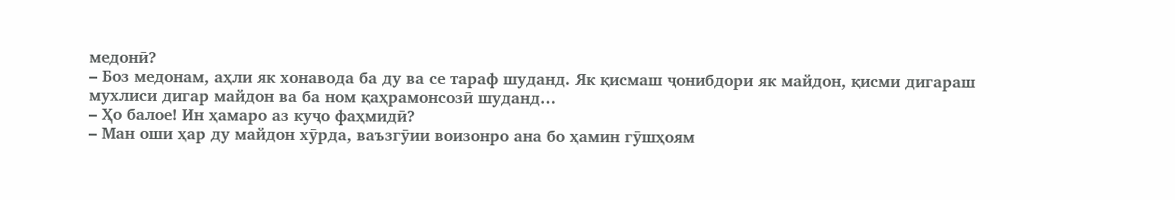медонӣ?
– Боз медонам, аҳли як хонавода ба ду ва се тараф шуданд. Як қисмаш ҷонибдори як майдон, қисми дигараш мухлиси дигар майдон ва ба ном қаҳрамонсозӣ шуданд…
– Ҳо балое! Ин ҳамаро аз куҷо фаҳмидӣ?
– Ман оши ҳар ду майдон хӯрда, ваъзгӯии воизонро ана бо ҳамин гӯшҳоям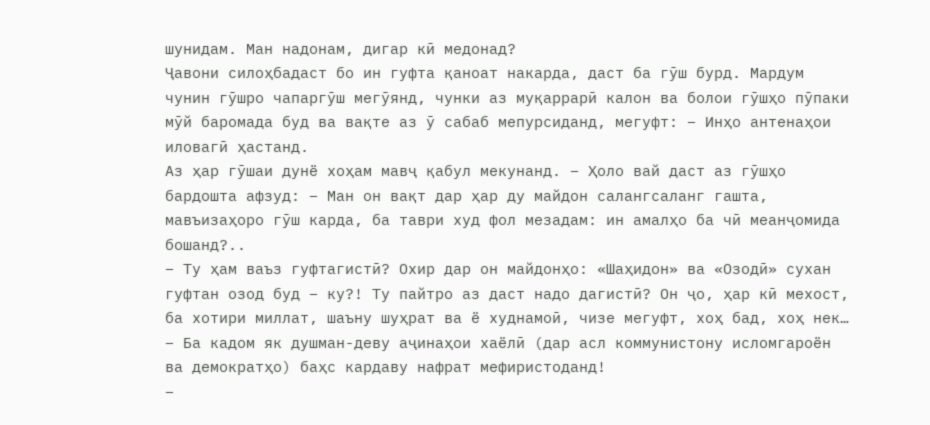шунидам. Ман надонам, дигар кӣ медонад?
Ҷавони силоҳбадаст бо ин гуфта қаноат накарда, даст ба гӯш бурд. Мардум чунин гӯшро чапаргӯш мегӯянд, чунки аз муқаррарӣ калон ва болои гӯшҳо пӯпаки мӯй баромада буд ва вақте аз ӯ сабаб мепурсиданд, мегуфт: – Инҳо антенаҳои иловагӣ ҳастанд.
Аз ҳар гӯшаи дунё хоҳам мавҷ қабул мекунанд. – Ҳоло вай даст аз гӯшҳо бардошта афзуд: – Ман он вақт дар ҳар ду майдон салангсаланг гашта, мавъизаҳоро гӯш карда, ба таври худ фол мезадам: ин амалҳо ба чӣ меанҷомида бошанд?..
– Ту ҳам ваъз гуфтагистӣ? Охир дар он майдонҳо: «Шаҳидон» ва «Озодӣ» сухан гуфтан озод буд – ку?! Ту пайтро аз даст надо дагистӣ? Он ҷо, ҳар кӣ мехост, ба хотири миллат, шаъну шуҳрат ва ё худнамоӣ, чизе мегуфт, хоҳ бад, хоҳ нек…
– Ба кадом як душман-деву аҷинаҳои хаёлӣ (дар асл коммунистону исломгароён ва демократҳо) баҳс кардаву нафрат мефиристоданд!
–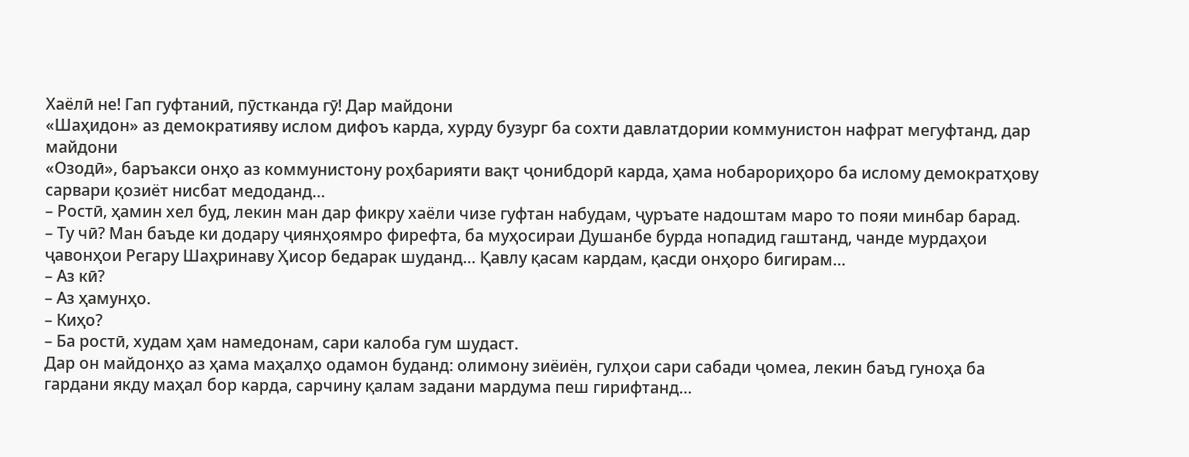Хаёлӣ не! Гап гуфтаниӣ, пӯстканда гӯ! Дар майдони
«Шаҳидон» аз демократияву ислом дифоъ карда, хурду бузург ба сохти давлатдории коммунистон нафрат мегуфтанд, дар майдони
«Озодӣ», баръакси онҳо аз коммунистону роҳбарияти вақт ҷонибдорӣ карда, ҳама нобарориҳоро ба ислому демократҳову сарвари қозиёт нисбат медоданд…
– Ростӣ, ҳамин хел буд, лекин ман дар фикру хаёли чизе гуфтан набудам, ҷуръате надоштам маро то пояи минбар барад.
– Ту чӣ? Ман баъде ки додару ҷиянҳоямро фирефта, ба муҳосираи Душанбе бурда нопадид гаштанд, чанде мурдаҳои ҷавонҳои Регару Шаҳринаву Ҳисор бедарак шуданд… Қавлу қасам кардам, қасди онҳоро бигирам…
– Аз кӣ?
– Аз ҳамунҳо.
– Киҳо?
– Ба ростӣ, худам ҳам намедонам, сари калоба гум шудаст.
Дар он майдонҳо аз ҳама маҳалҳо одамон буданд: олимону зиёиён, гулҳои сари сабади ҷомеа, лекин баъд гуноҳа ба гардани якду маҳал бор карда, сарчину қалам задани мардума пеш гирифтанд…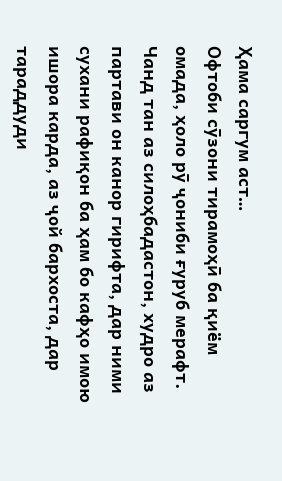Ҳама саргум аст…
Офтоби сӯзони тирамоҳӣ ба қиём омада, ҳоло рӯ ҷониби ғуруб мерафт. Чанд тан аз силоҳбадастон, худро аз партави он канор гирифта, дар ними сухани рафиқон ба ҳам бо кафҳо имою ишора карда, аз ҷой бархоста, дар тараддуди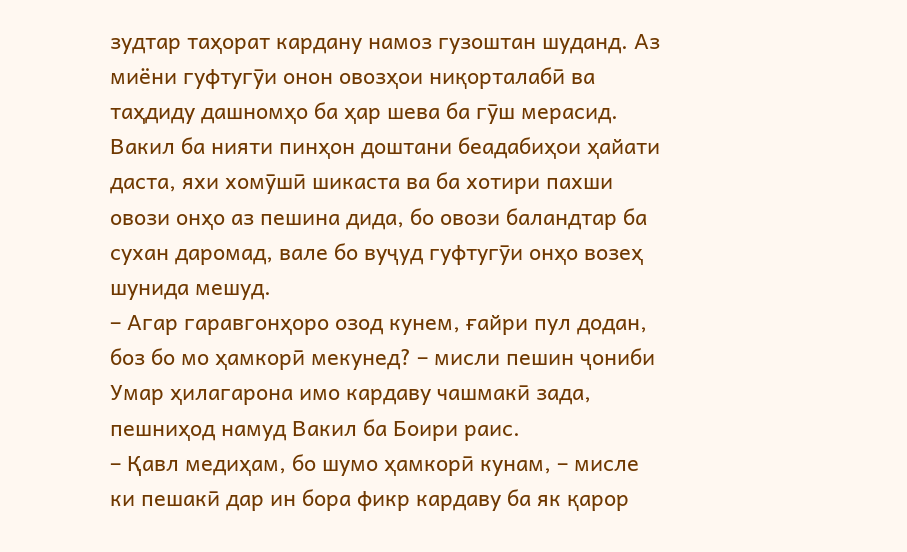зудтар таҳорат кардану намоз гузоштан шуданд. Аз миёни гуфтугӯи онон овозҳои ниқорталабӣ ва таҳдиду дашномҳо ба ҳар шева ба гӯш мерасид. Вакил ба нияти пинҳон доштани беадабиҳои ҳайати даста, яхи хомӯшӣ шикаста ва ба хотири пахши овози онҳо аз пешина дида, бо овози баландтар ба сухан даромад, вале бо вуҷуд гуфтугӯи онҳо возеҳ шунида мешуд.
– Агар гаравгонҳоро озод кунем, ғайри пул додан, боз бо мо ҳамкорӣ мекунед? – мисли пешин ҷониби Умар ҳилагарона имо кардаву чашмакӣ зада, пешниҳод намуд Вакил ба Боири раис.
– Қавл медиҳам, бо шумо ҳамкорӣ кунам, – мисле ки пешакӣ дар ин бора фикр кардаву ба як қарор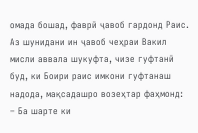омада бошад, фаврӣ ҷавоб гардонд Раис.
Аз шунидани ин ҷавоб чеҳраи Вакил мисли аввала шукуфта, чизе гуфтанӣ буд, ки Боири раис имкони гуфтанаш надода, мақсадашро возеҳтар фаҳмонд: – Ба шарте ки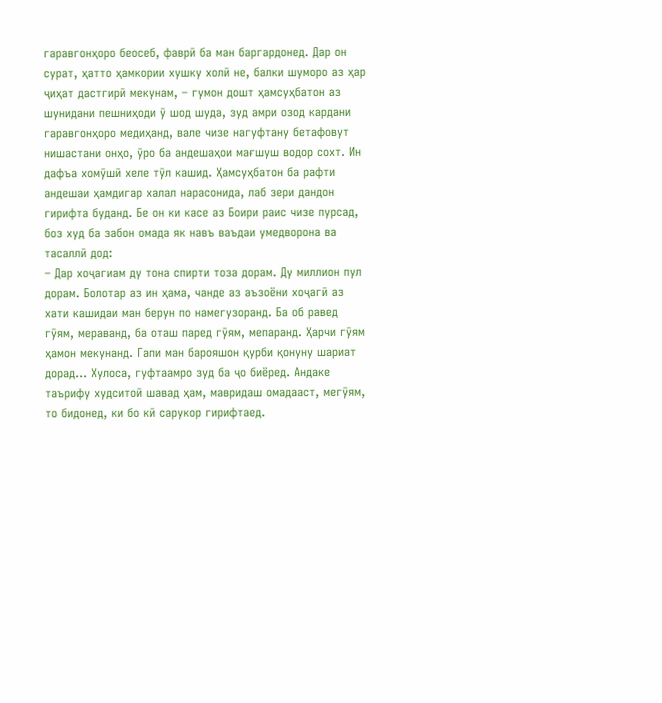гаравгонҳоро беосеб, фаврӣ ба ман баргардонед. Дар он сурат, ҳатто ҳамкории хушку холӣ не, балки шуморо аз ҳар ҷиҳат дастгирӣ мекунам, – гумон дошт ҳамсуҳбатон аз шунидани пешниҳоди ӯ шод шуда, зуд амри озод кардани гаравгонҳоро медиҳанд, вале чизе нагуфтану бетафовут нишастани онҳо, ӯро ба андешаҳои мағшуш водор сохт. Ин дафъа хомӯшӣ хеле тӯл кашид. Ҳамсуҳбатон ба рафти андешаи ҳамдигар халал нарасонида, лаб зери дандон гирифта буданд. Бе он ки касе аз Боири раис чизе пурсад, боз худ ба забон омада як навъ ваъдаи умедворона ва тасаллӣ дод:
– Дар хоҷагиам ду тона спирти тоза дорам. Ду миллион пул дорам. Болотар аз ин ҳама, чанде аз аъзоёни хоҷагӣ аз хати кашидаи ман берун по намегузоранд. Ба об равед гӯям, мераванд, ба оташ паред гӯям, мепаранд. Ҳарчи гӯям ҳамон мекунанд. Гапи ман барояшон қурби қонуну шариат дорад… Хулоса, гуфтаамро зуд ба ҷо биёред. Андаке таърифу худситоӣ шавад ҳам, мавридаш омадааст, мегӯям, то бидонед, ки бо кӣ сарукор гирифтаед.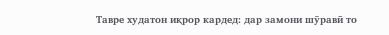Тавре худатон иқрор кардед: дар замони шӯравӣ то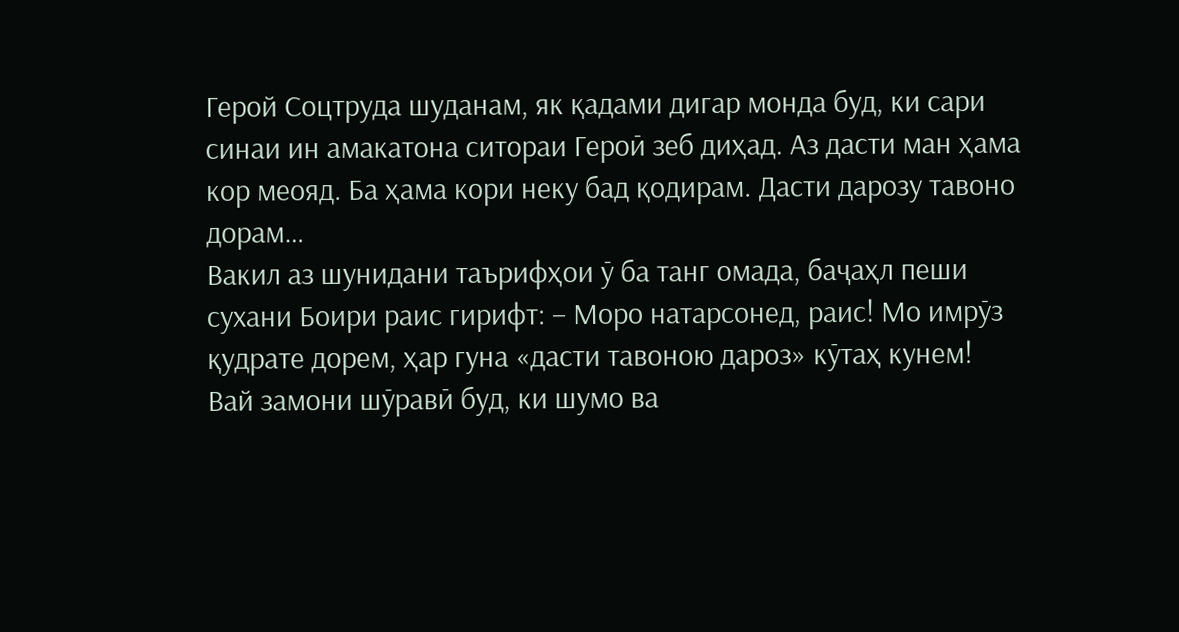Герой Соцтруда шуданам, як қадами дигар монда буд, ки сари синаи ин амакатона ситораи Героӣ зеб диҳад. Аз дасти ман ҳама кор меояд. Ба ҳама кори неку бад қодирам. Дасти дарозу тавоно дорам…
Вакил аз шунидани таърифҳои ӯ ба танг омада, баҷаҳл пеши сухани Боири раис гирифт: – Моро натарсонед, раис! Мо имрӯз қудрате дорем, ҳар гуна «дасти тавоною дароз» кӯтаҳ кунем!
Вай замони шӯравӣ буд, ки шумо ва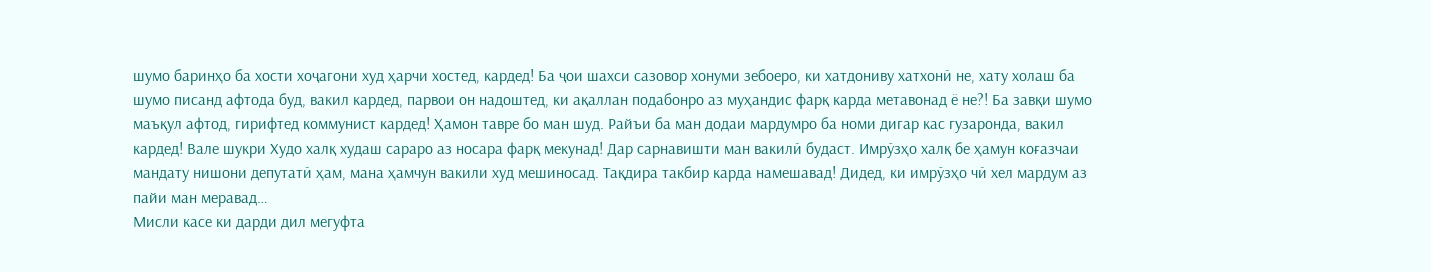шумо баринҳо ба хости хоҷагони худ ҳарчи хостед, кардед! Ба ҷои шахси сазовор хонуми зебоеро, ки хатдониву хатхонӣ не, хату холаш ба шумо писанд афтода буд, вакил кардед, парвои он надоштед, ки ақаллан подабонро аз муҳандис фарқ карда метавонад ё не?! Ба завқи шумо маъқул афтод, гирифтед коммунист кардед! Ҳамон тавре бо ман шуд. Райъи ба ман додаи мардумро ба номи дигар кас гузаронда, вакил кардед! Вале шукри Худо халқ худаш сараро аз носара фарқ мекунад! Дар сарнавишти ман вакилӣ будаст. Имрӯзҳо халқ бе ҳамун коғазчаи мандату нишони депутатӣ ҳам, мана ҳамчун вакили худ мешиносад. Тақдира такбир карда намешавад! Дидед, ки имрӯзҳо чӣ хел мардум аз пайи ман меравад…
Мисли касе ки дарди дил мегуфта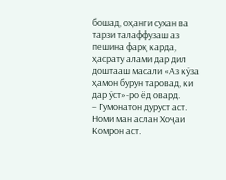бошад, оҳанги сухан ва тарзи талаффузаш аз пешина фарқ карда, ҳасрату алами дар дил доштааш масали «Аз кӯза ҳамон бурун таровад, ки дар ӯст»-ро ёд овард.
– Гумонатон дуруст аст. Номи ман аслан Хоҷаи Комрон аст.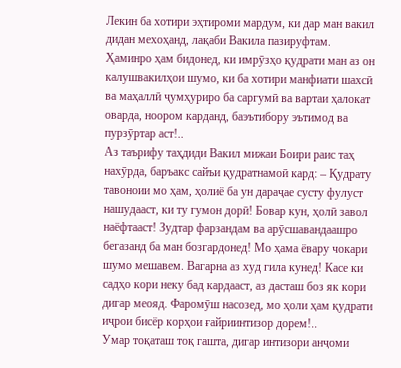Лекин ба хотири эҳтироми мардум, ки дар ман вакил дидан мехоҳанд, лақаби Вакила пазируфтам. Ҳаминро ҳам бидонед, ки имрӯзҳо қудрати ман аз он калушвакилҳои шумо, ки ба хотири манфиати шахсӣ ва маҳаллӣ ҷумҳуриро ба саргумӣ ва вартаи ҳалокат оварда, ноором карданд, баэътибору эътимод ва пурзӯртар аст!..
Аз таърифу таҳдиди Вакил мижаи Боири раис таҳ нахӯрда, баръакс сайъи қудратнамоӣ кард: – Қудрату тавоноии мо ҳам, ҳолиё ба ун дараҷае сусту фулуст нашудааст, ки ту гумон дорӣ! Бовар кун, ҳолӣ завол наёфтааст! Зудтар фарзандам ва арӯсшавандаашро бегазанд ба ман бозгардонед! Мо ҳама ёвару чокари шумо мешавем. Вагарна аз худ гила кунед! Касе ки садҳо кори неку бад кардааст, аз дасташ боз як кори дигар меояд. Фаромӯш насозед, мо ҳоли ҳам қудрати иҷрои бисёр корҳои ғайриинтизор дорем!..
Умар тоқаташ тоқ гашта, дигар интизори анҷоми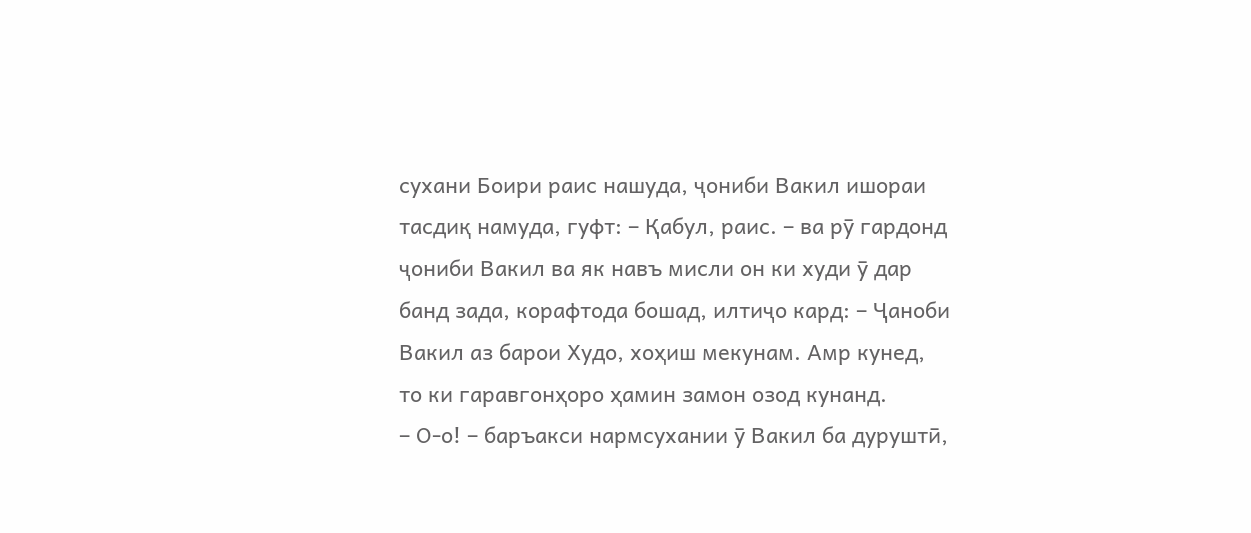сухани Боири раис нашуда, ҷониби Вакил ишораи тасдиқ намуда, гуфт: – Қабул, раис. – ва рӯ гардонд ҷониби Вакил ва як навъ мисли он ки худи ӯ дар банд зада, корафтода бошад, илтиҷо кард: – Ҷаноби Вакил аз барои Худо, хоҳиш мекунам. Амр кунед, то ки гаравгонҳоро ҳамин замон озод кунанд.
– О-о! – баръакси нармсухании ӯ Вакил ба дуруштӣ,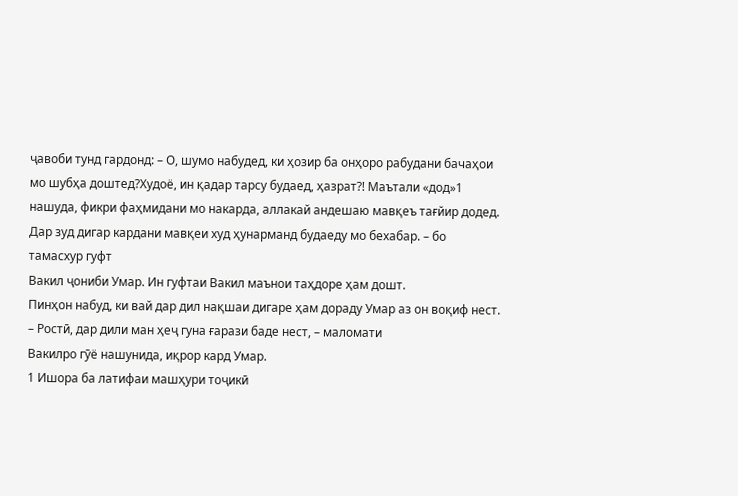ҷавоби тунд гардонд: – О, шумо набудед, ки ҳозир ба онҳоро рабудани бачаҳои мо шубҳа доштед?Худоё, ин қадар тарсу будаед, ҳазрат?! Маътали «дод»1 нашуда, фикри фаҳмидани мо накарда, аллакай андешаю мавқеъ тағйир додед. Дар зуд дигар кардани мавқеи худ ҳунарманд будаеду мо бехабар. – бо тамасхур гуфт
Вакил ҷониби Умар. Ин гуфтаи Вакил маънои таҳдоре ҳам дошт.
Пинҳон набуд, ки вай дар дил нақшаи дигаре ҳам дораду Умар аз он воқиф нест.
– Ростӣ, дар дили ман ҳеҷ гуна ғарази баде нест, – маломати
Вакилро гӯё нашунида, иқрор кард Умар.
1 Ишора ба латифаи машҳури тоҷикӣ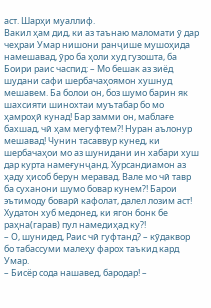аст. Шарҳи муаллиф.
Вакил ҳам дид, ки аз таънаю маломати ӯ дар чеҳраи Умар нишони ранҷише мушоҳида намешавад, ӯро ба ҳоли худ гузошта, ба Боири раис часпид: – Мо бешак аз зиёд шудани сафи шербачаҳоямон хушнуд мешавем. Ба болои он, боз шумо барин як шахсияти шинохтаи муътабар бо мо ҳамроҳӣ кунад! Бар замми он, маблағе бахшад, чӣ ҳам мегуфтем?! Нуран аълонур мешавад! Чунин тасаввур кунед, ки шербачаҳои мо аз шунидани ин хабари хуш дар курта намеғунҷанд. Хурсандиамон аз ҳаду ҳисоб берун меравад. Вале мо чӣ тавр ба суханони шумо бовар кунем?! Барои эътимоду боварӣ кафолат, далел лозим аст! Худатон хуб медонед, ки ягон бонк бе раҳна(гарав) пул намедиҳад ку?!
– О, шунидед, Раис чӣ гуфтанд? – кӯдаквор бо табассуми малеҳу фарох таъкид кард Умар.
– Бисёр сода нашавед, бародар! –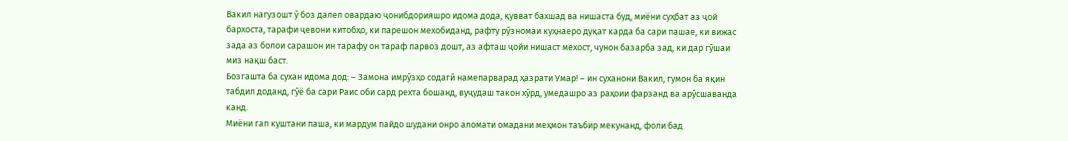Вакил нагузошт ӯ боз далел овардаю ҷонибдорияшро идома дода, қувват бахшад ва нишаста буд, миёни суҳбат аз ҷой бархоста, тарафи ҷевони китобҳо, ки парешон мехобиданд, рафту рӯзномаи куҳнаеро дуқат карда ба сари пашае, ки вижас зада аз болои сарашон ин тарафу он тараф парвоз дошт, аз афташ ҷойи нишаст мехост, чунон базарба зад, ки дар гӯшаи миз нақш баст.
Бозгашта ба сухан идома дод: – Замона имрӯзҳо содагӣ намепарварад ҳазрати Умар! – ин суханони Вакил, гумон ба яқин табдил доданд, гӯё ба сари Раис оби сард рехта бошанд, вуҷудаш такон хӯрд, умедашро аз раҳоии фарзанд ва арӯсшаванда канд.
Миёни гап куштани паша, ки мардум пайдо шудани онро аломати омадани меҳмон таъбир мекунанд, фоли бад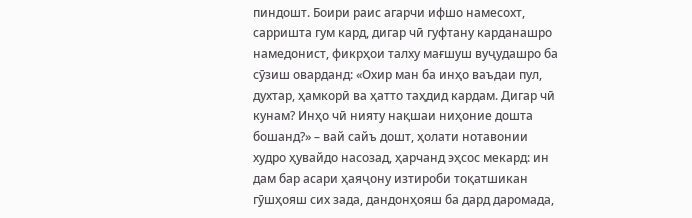пиндошт. Боири раис агарчи ифшо намесохт, сарришта гум кард, дигар чӣ гуфтану карданашро намедонист, фикрҳои талху мағшуш вуҷудашро ба сӯзиш оварданд: «Охир ман ба инҳо ваъдаи пул, духтар, ҳамкорӣ ва ҳатто таҳдид кардам. Дигар чӣ кунам? Инҳо чӣ нияту нақшаи ниҳоние дошта бошанд?» – вай сайъ дошт, ҳолати нотавонии худро ҳувайдо насозад, ҳарчанд эҳсос мекард: ин дам бар асари ҳаяҷону изтироби тоқатшикан гӯшҳояш сих зада, дандонҳояш ба дард даромада,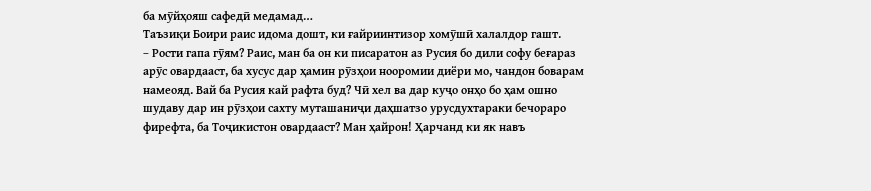ба мӯйҳояш сафедӣ медамад…
Таъзиқи Боири раис идома дошт, ки ғайриинтизор хомӯшӣ халалдор гашт.
– Рости гапа гӯям? Раис, ман ба он ки писаратон аз Русия бо дили софу беғараз арӯс овардааст, ба хусус дар ҳамин рӯзҳои нооромии диёри мо, чандон боварам намеояд. Вай ба Русия кай рафта буд? Чӣ хел ва дар куҷо онҳо бо ҳам ошно шудаву дар ин рӯзҳои сахту муташаниҷи даҳшатзо урусдухтараки бечораро фирефта, ба Тоҷикистон овардааст? Ман ҳайрон! Ҳарчанд ки як навъ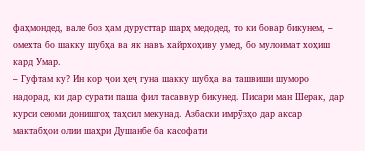фаҳмондед, вале боз ҳам дурусттар шарҳ медодед, то ки бовар бикунем, – омехта бо шакку шубҳа ва як навъ хайрхоҳиву умед, бо мулоимат хоҳиш кард Умар.
– Гуфтам ку? Ин кор ҷои ҳеҷ гуна шакку шубҳа ва ташвиши шуморо надорад, ки дар сурати паша фил тасаввур бикунед. Писари ман Шерак, дар курси сеюми донишгоҳ таҳсил мекунад. Азбаски имрӯзҳо дар аксар мактабҳои олии шаҳри Душанбе ба касофати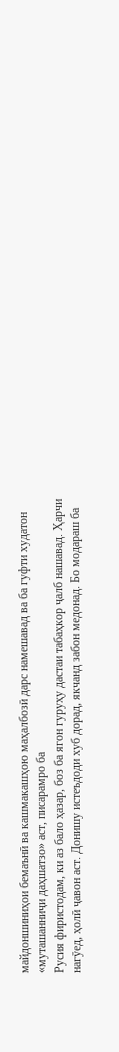майдоншиниҳои бемаънӣ ва кашмакашҳою маҳалбозӣ дарс намешавад ва ба гуфти худатон «муташанниҷи даҳшатзо» аст, писарамро ба
Русия фиристодам, ки аз бало ҳазар, боз ба ягон гуруҳу дастаи табаҳкор ҷалб нашавад. Ҳарчи нагӯед, ҳолӣ ҷавон аст. Донишу истеъдоди хуб дорад, якчанд забон медонад. Бо модараш ба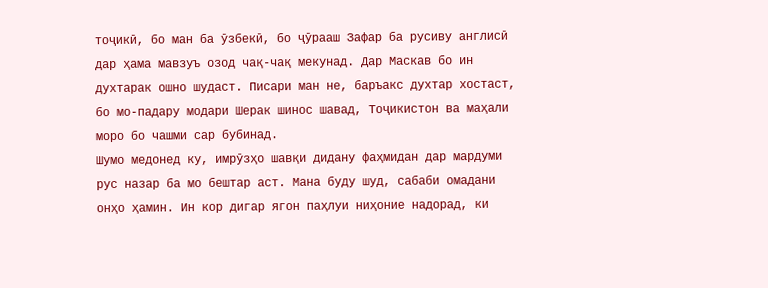тоҷикӣ, бо ман ба ӯзбекӣ, бо ҷӯрааш Зафар ба русиву англисӣ дар ҳама мавзуъ озод чақ-чақ мекунад. Дар Маскав бо ин духтарак ошно шудаст. Писари ман не, баръакс духтар хостаст, бо мо-падару модари Шерак шинос шавад, Тоҷикистон ва маҳали моро бо чашми сар бубинад.
Шумо медонед ку, имрӯзҳо шавқи дидану фаҳмидан дар мардуми рус назар ба мо бештар аст. Мана буду шуд, сабаби омадани онҳо ҳамин. Ин кор дигар ягон паҳлуи ниҳоние надорад, ки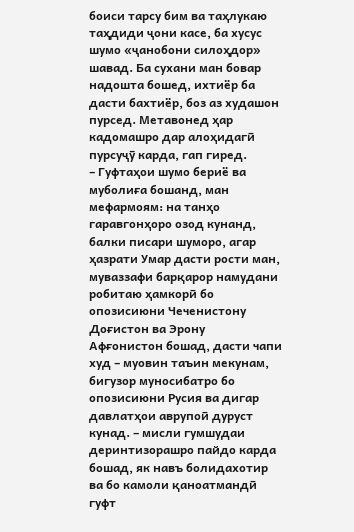боиси тарсу бим ва таҳлукаю таҳдиди ҷони касе, ба хусус шумо «ҷанобони силоҳдор» шавад. Ба сухани ман бовар надошта бошед, ихтиёр ба дасти бахтиёр, боз аз худашон пурсед. Метавонед ҳар кадомашро дар алоҳидагӣ пурсуҷӯ карда, гап гиред.
– Гуфтаҳои шумо бериё ва муболиға бошанд, ман мефармоям: на танҳо гаравгонҳоро озод кунанд, балки писари шуморо, агар ҳазрати Умар дасти рости ман, муваззафи барқарор намудани робитаю ҳамкорӣ бо опозисиюни Чеченистону Доғистон ва Эрону
Афғонистон бошад, дасти чапи худ – муовин таъин мекунам, бигузор муносибатро бо опозисиюни Русия ва дигар давлатҳои аврупоӣ дуруст кунад. – мисли гумшудаи деринтизорашро пайдо карда бошад, як навъ болидахотир ва бо камоли қаноатмандӣ гуфт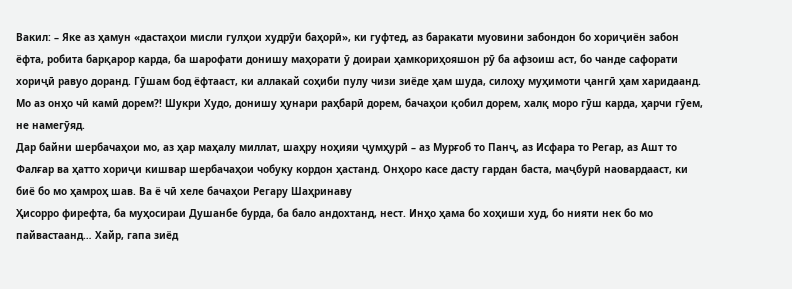Вакил: – Яке аз ҳамун «дастаҳои мисли гулҳои худрӯи баҳорӣ», ки гуфтед, аз баракати муовини забондон бо хориҷиён забон ёфта, робита барқарор карда, ба шарофати донишу маҳорати ӯ доираи ҳамкориҳояшон рӯ ба афзоиш аст, бо чанде сафорати хориҷӣ равуо доранд. Гӯшам бод ёфтааст, ки аллакай соҳиби пулу чизи зиёде ҳам шуда, силоҳу муҳимоти ҷангӣ ҳам харидаанд. Мо аз онҳо чӣ камӣ дорем?! Шукри Худо, донишу ҳунари раҳбарӣ дорем, бачаҳои қобил дорем, халқ моро гӯш карда, ҳарчи гӯем, не намегӯяд.
Дар байни шербачаҳои мо, аз ҳар маҳалу миллат, шаҳру ноҳияи ҷумҳурӣ – аз Мурғоб то Панҷ, аз Исфара то Регар, аз Ашт то
Фалғар ва ҳатто хориҷи кишвар шербачаҳои чобуку кордон ҳастанд. Онҳоро касе дасту гардан баста, маҷбурӣ наовардааст, ки биё бо мо ҳамроҳ шав. Ва ё чӣ хеле бачаҳои Регару Шаҳринаву
Ҳисорро фирефта, ба муҳосираи Душанбе бурда, ба бало андохтанд, нест. Инҳо ҳама бо хоҳиши худ, бо нияти нек бо мо пайвастаанд… Хайр, гапа зиёд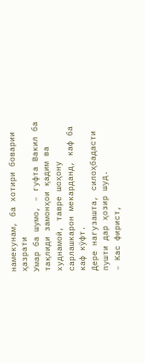намекунам, ба хотири боварии ҳазрати
Умар ба шумо, – гуфта Вакил ба тақлиди замонҳои қадим ва худнамоӣ, тавре шоҳону сарлашкарон мекарданд, каф ба каф кӯфт.
Дере нагузашта, силоҳбадасти пушти дар ҳозир шуд.
– Кас фирист,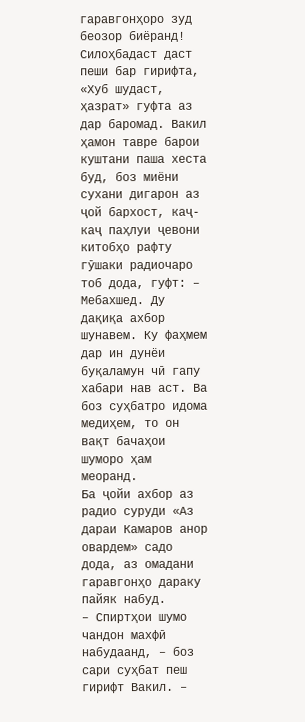гаравгонҳоро зуд беозор биёранд!
Силоҳбадаст даст пеши бар гирифта, «Хуб шудаст, ҳазрат» гуфта аз дар баромад. Вакил ҳамон тавре барои куштани паша хеста буд, боз миёни сухани дигарон аз ҷой бархост, каҷ-каҷ паҳлуи ҷевони китобҳо рафту гӯшаки радиочаро тоб дода, гуфт: – Мебахшед. Ду дақиқа ахбор шунавем. Ку фаҳмем дар ин дунёи буқаламун чӣ гапу хабари нав аст. Ва боз суҳбатро идома медиҳем, то он вақт бачаҳои шуморо ҳам меоранд.
Ба ҷойи ахбор аз радио суруди «Аз дараи Камаров анор овардем» садо дода, аз омадани гаравгонҳо дараку пайяк набуд.
– Спиртҳои шумо чандон махфӣ набудаанд, – боз сари суҳбат пеш гирифт Вакил. –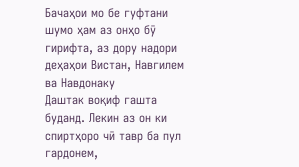Бачаҳои мо бе гуфтани шумо ҳам аз онҳо бӯ гирифта, аз дору надори деҳаҳои Вистан, Навгилем ва Навдонаку
Даштак воқиф гашта буданд. Лекин аз он ки спиртҳоро чӣ тавр ба пул гардонем,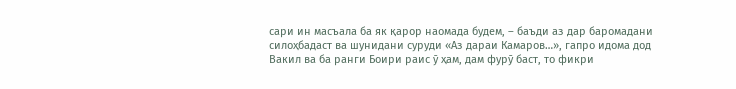сари ин масъала ба як қарор наомада будем, – баъди аз дар баромадани силоҳбадаст ва шунидани суруди «Аз дараи Камаров…», гапро идома дод Вакил ва ба ранги Боири раис ӯ ҳам, дам фурӯ баст, то фикри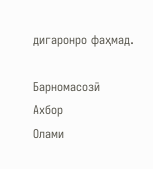дигаронро фаҳмад.

Барномасозӣ
Ахбор
Олами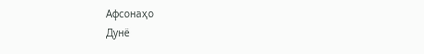Афсонаҳо
Дунё